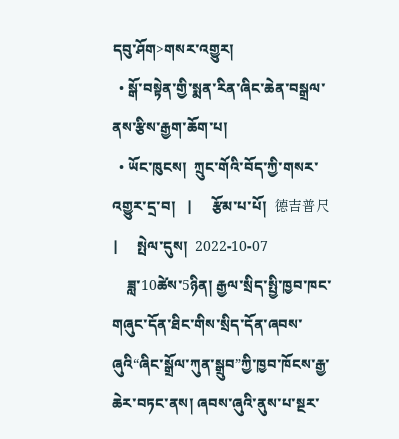དབུ་ཤོག>གསར་འགྱུར།
  • སྒོ་བསྟེན་གྱི་སྨན་རིན་ཞིང་ཆེན་བསྒྲལ་ནས་རྩིས་རྒྱག་ཆོག་པ།
  • ཡོང་ཁུངས།  ཀྲུང་གོའི་བོད་ཀྱི་གསར་འགྱུར་དྲ་བ།   |     རྩོམ་པ་པོ།  德吉普尺   |     སྤེལ་དུས།  2022-10-07
    ཟླ་10ཚེས་5ཉིན། རྒྱལ་སྲིད་སྤྱི་ཁྱབ་ཁང་གཞུང་དོན་ཐིང་གིས་སྲིད་དོན་ཞབས་ཞུའི“ཞིང་སྒྲོལ་ཀུན་སྒྲུབ”ཀྱི་ཁྱབ་ཁོངས་རྒྱ་ཆེར་བཏང་ནས། ཞབས་ཞུའི་ནུས་པ་སྔར་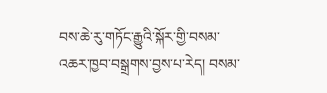བས་ཆེ་རུ་གཏོང་རྒྱུའི་སྐོར་གྱི་བསམ་འཆར་ཁྱབ་བསྒྲགས་བྱས་པ་རེད། བསམ་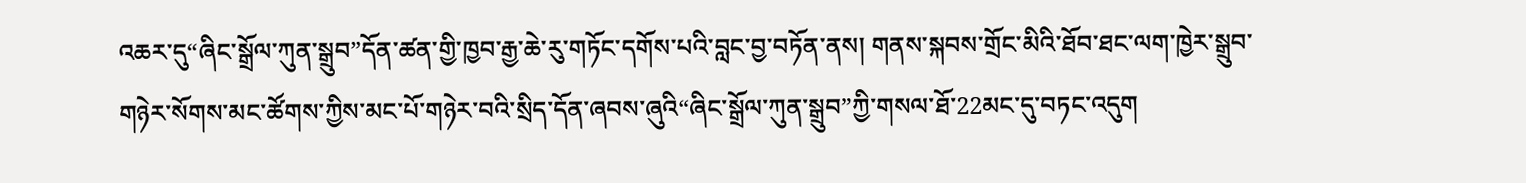འཆར་དུ“ཞིང་སྒྲོལ་ཀུན་སྒྲུབ”དོན་ཚན་གྱི་ཁྱབ་རྒྱ་ཆེ་རུ་གཏོང་དགོས་པའི་བླང་བྱ་བཏོན་ནས། གནས་སྐབས་གྲོང་མིའི་ཐོབ་ཐང་ལག་ཁྱེར་སྒྲུབ་གཉེར་སོགས་མང་ཚོགས་ཀྱིས་མང་པོ་གཉེར་བའི་སྲིད་དོན་ཞབས་ཞུའི“ཞིང་སྒྲོལ་ཀུན་སྒྲུབ”ཀྱི་གསལ་ཐོ་22མང་དུ་བཏང་འདུག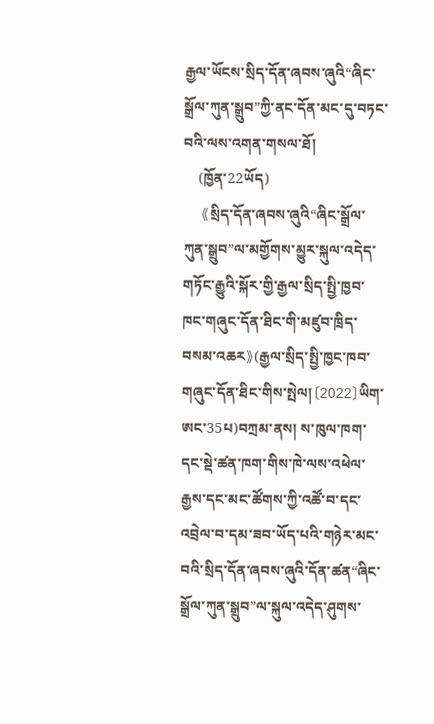རྒྱལ་ཡོངས་སྲིད་དོན་ཞབས་ཞུའི“ཞིང་སྒྲོལ་ཀུན་སྒྲུབ”ཀྱི་ནང་དོན་མང་དུ་བཏང་བའི་ལས་འགན་གསལ་ཐོ།
    (ཁྱོན་22ཡོད)
      《སྲིད་དོན་ཞབས་ཞུའི“ཞིང་སྒྲོལ་ཀུན་སྒྲུབ”ལ་མགྱོགས་མྱུར་སྐུལ་འདེད་གཏོང་རྒྱུའི་སྐོར་གྱི་རྒྱལ་སྲིད་སྤྱི་ཁྱབ་ཁང་གཞུང་དོན་ཐིང་གི་མཛུབ་ཁྲིད་བསམ་འཆར》(རྒྱལ་སྲིད་སྤྱི་ཁྱང་ཁབ་གཞུང་དོན་ཐིང་གིས་སྤེལ།〔2022〕ཡིག་ཨང་35པ)བཀྲམ་ནས། ས་ཁུལ་ཁག་དང་སྡེ་ཚན་ཁག་གིས་ཁེ་ལས་འཕེལ་རྒྱས་དང་མང་ཚོགས་ཀྱི་འཚོ་བ་དང་འབྲེལ་བ་དམ་ཟབ་ཡོད་པའི་གཉེར་མང་བའི་སྲིད་དོན་ཞབས་ཞུའི་དོན་ཚན“ཞིང་སྒྲོལ་ཀུན་སྒྲུབ”ལ་སྐུལ་འདེད་ཤུགས་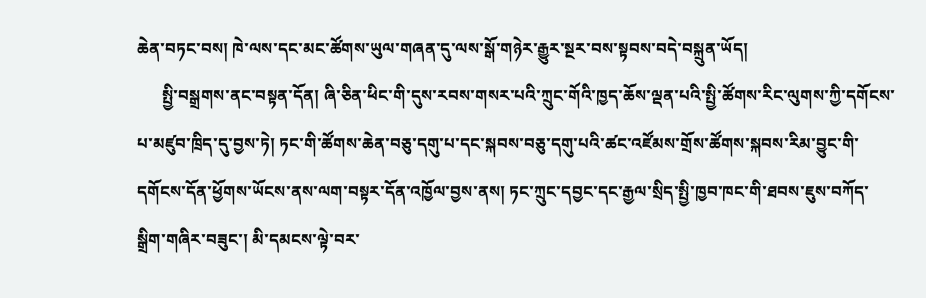ཆེན་བཏང་བས། ཁེ་ལས་དང་མང་ཚོགས་ཡུལ་གཞན་དུ་ལས་སྒོ་གཉེར་རྒྱུར་སྔར་བས་སྟབས་བདེ་བསྐྲུན་ཡོད།
      སྤྱི་བསྒྲགས་ནང་བསྟན་དོན། ཞི་ཅིན་ཕིང་གི་དུས་རབས་གསར་པའི་ཀྲུང་གོའི་ཁྱད་ཆོས་ལྡན་པའི་སྤྱི་ཚོགས་རིང་ལུགས་ཀྱི་དགོངས་པ་མཛུབ་ཁྲིད་དུ་བྱས་ཏེ། ཏང་གི་ཚོགས་ཆེན་བཅུ་དགུ་པ་དང་སྐབས་བཅུ་དགུ་པའི་ཚང་འཛོམས་གྲོས་ཚོགས་སྐབས་རིམ་བྱུང་གི་དགོངས་དོན་ཕྱོགས་ཡོངས་ནས་ལག་བསྟར་དོན་འཁྱོལ་བྱས་ནས། ཏང་ཀྲུང་དབྱང་དང་རྒྱལ་སྲིད་སྤྱི་ཁྱབ་ཁང་གི་ཐབས་ཇུས་བཀོད་སྒྲིག་གཞིར་བཟུང་། མི་དམངས་ལྟེ་བར་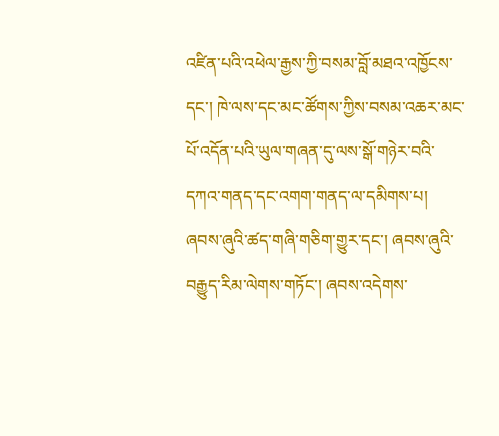འཛིན་པའི་འཕེལ་རྒྱས་ཀྱི་བསམ་བློ་མཐའ་འཁྱོངས་དང་། ཁེ་ལས་དང་མང་ཚོགས་ཀྱིས་བསམ་འཆར་མང་པོ་འདོན་པའི་ཡུལ་གཞན་དུ་ལས་སྒོ་གཉེར་བའི་དཀའ་གནད་དང་འགག་གནད་ལ་དམིགས་པ། ཞབས་ཞུའི་ཚད་གཞི་གཅིག་གྱུར་དང་། ཞབས་ཞུའི་བརྒྱུད་རིམ་ལེགས་གཏོང་། ཞབས་འདེགས་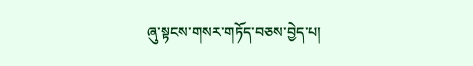ཞུ་སྟངས་གསར་གཏོད་བཅས་བྱེད་པ།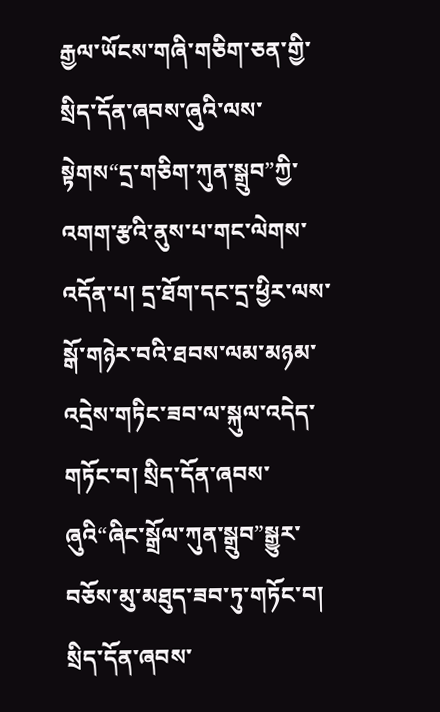རྒྱལ་ཡོངས་གཞི་གཅིག་ཅན་གྱི་སྲིད་དོན་ཞབས་ཞུའི་ལས་སྟེགས“དྲ་གཅིག་ཀུན་སྒྲུབ”ཀྱི་འགག་རྩའི་ནུས་པ་གང་ལེགས་འདོན་པ། དྲ་ཐོག་དང་དྲ་ཕྱིར་ལས་སྒོ་གཉེར་བའི་ཐབས་ལམ་མཉམ་འདྲེས་གཏིང་ཟབ་ལ་སྐུལ་འདེད་གཏོང་བ། སྲིད་དོན་ཞབས་ཞུའི“ཞིང་སྒྲོལ་ཀུན་སྒྲུབ”སྒྱུར་བཅོས་མུ་མཐུད་ཟབ་ཏུ་གཏོང་བ། སྲིད་དོན་ཞབས་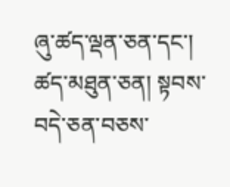ཞུ་ཚད་ལྡན་ཅན་དང་། ཚད་མཐུན་ཅན། སྟབས་བདེ་ཅན་བཅས་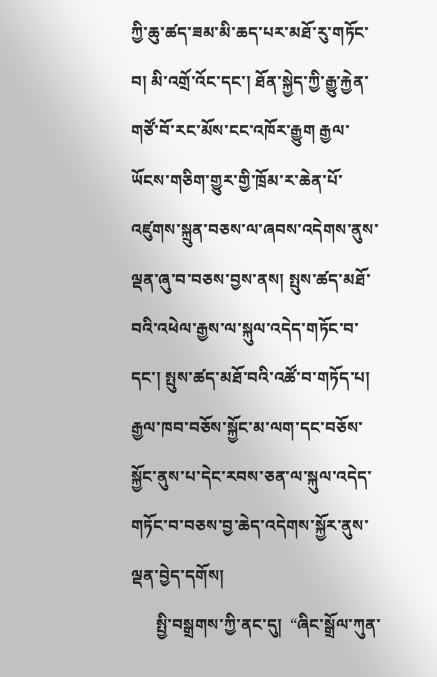ཀྱི་ཆུ་ཚད་ཟམ་མི་ཆད་པར་མཐོ་རུ་གཏོང་བ། མི་འགྲོ་འོང་དང་། ཐོན་སྐྱེད་ཀྱི་རྒྱུ་རྐྱེན་གཙོ་བོ་རང་མོས་ངང་འཁོར་རྒྱུག རྒྱལ་ཡོངས་གཅིག་གྱུར་གྱི་ཁྲོམ་ར་ཆེན་པོ་འཛུགས་སྐྲུན་བཅས་ལ་ཞབས་འདེགས་ནུས་ལྡན་ཞུ་བ་བཅས་བྱས་ནས། སྤུས་ཚད་མཐོ་བའི་འཕེལ་རྒྱས་ལ་སྐུལ་འདེད་གཏོང་བ་དང་། སྤུས་ཚད་མཐོ་བའི་འཚོ་བ་གཏོད་པ། རྒྱལ་ཁབ་བཅོས་སྐྱོང་མ་ལག་དང་བཅོས་སྐྱོང་ནུས་པ་དེང་རབས་ཅན་ལ་སྐུལ་འདེད་གཏོང་བ་བཅས་བྱ་ཆེད་འདེགས་སྐྱོར་ནུས་ལྡན་བྱེད་དགོས།
      སྤྱི་བསྒྲགས་ཀྱི་ནང་དུ།  “ཞིང་སྒྲོལ་ཀུན་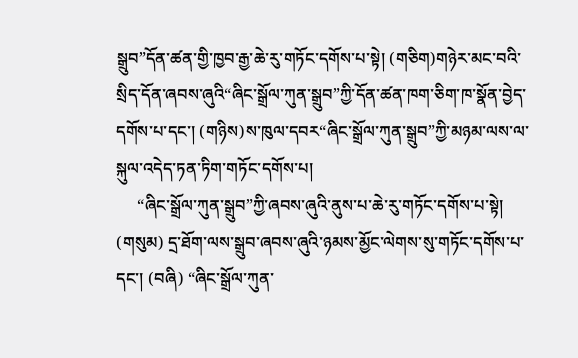སྒྲུབ”དོན་ཚན་གྱི་ཁྱབ་རྒྱ་ཆེ་རུ་གཏོང་དགོས་པ་སྟེ། (གཅིག)གཉེར་མང་བའི་སྲིད་དོན་ཞབས་ཞུའི“ཞིང་སྒྲོལ་ཀུན་སྒྲུབ”ཀྱི་དོན་ཚན་ཁག་ཅིག་ཁ་སྣོན་བྱེད་དགོས་པ་དང་། (གཉིས)ས་ཁུལ་དབར“ཞིང་སྒྲོལ་ཀུན་སྒྲུབ”ཀྱི་མཉམ་ལས་ལ་སྐུལ་འདེད་ཏན་ཏིག་གཏོང་དགོས་པ།
     “ཞིང་སྒྲོལ་ཀུན་སྒྲུབ”ཀྱི་ཞབས་ཞུའི་ནུས་པ་ཆེ་རུ་གཏོང་དགོས་པ་སྟེ། (གསུམ) དྲ་ཐོག་ལས་སྒྲུབ་ཞབས་ཞུའི་ཉམས་མྱོང་ལེགས་སུ་གཏོང་དགོས་པ་དང་། (བཞི) “ཞིང་སྒྲོལ་ཀུན་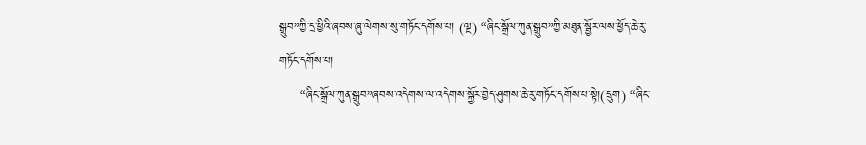སྒྲུབ”ཀྱི་དྲ་ཕྱིའི་ཞབས་ཞུ་ལེགས་སུ་གཏོང་དགོས་པ། (ལྔ) “ཞིང་སྒྲོལ་ཀུན་སྒྲུབ”ཀྱི་མཐུན་སྦྱོར་ལས་ཕྱོད་ཆེ་རུ་གཏོང་དགོས་པ།
     “ཞིང་སྒྲོལ་ཀུན་སྒྲུབ”ཞབས་འདེགས་ལ་འདེགས་སྐྱོར་བྱེད་ཤུགས་ཆེ་རུ་གཏོང་དགོས་པ་སྟེ།(དྲུག) “ཞིང་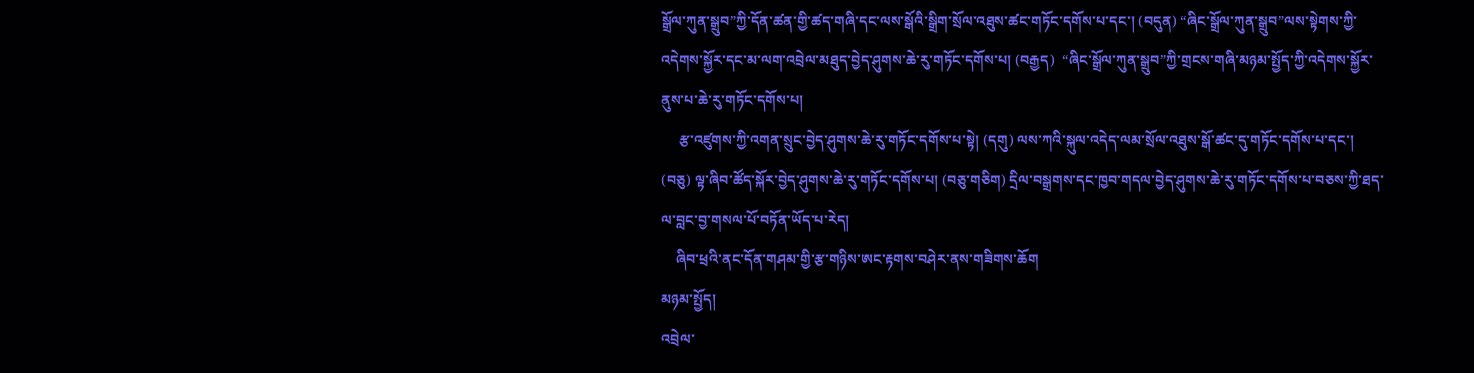སྒྲོལ་ཀུན་སྒྲུབ”ཀྱི་དོན་ཚན་གྱི་ཚད་གཞི་དང་ལས་སྒོའི་སྒྲིག་སྲོལ་འཐུས་ཚང་གཏོང་དགོས་པ་དང་། (བདུན) “ཞིང་སྒྲོལ་ཀུན་སྒྲུབ”ལས་སྟེགས་ཀྱི་འདེགས་སྐྱོར་དང་མ་ལག་འབྲེལ་མཐུད་བྱེད་ཤུགས་ཆེ་རུ་གཏོང་དགོས་པ། (བརྒྱད)  “ཞིང་སྒྲོལ་ཀུན་སྒྲུབ”ཀྱི་གྲངས་གཞི་མཉམ་སྤྱོད་ཀྱི་འདེགས་སྐྱོར་ནུས་པ་ཆེ་རུ་གཏོང་དགོས་པ།
     རྩ་འཛུགས་ཀྱི་འགན་སྲུང་བྱེད་ཤུགས་ཆེ་རུ་གཏོང་དགོས་པ་སྟེ། (དགུ) ལས་ཀའི་སྐུལ་འདེད་ལམ་སྲོལ་འཐུས་སྒོ་ཚང་དུ་གཏོང་དགོས་པ་དང་། (བཅུ) ལྟ་ཞིབ་ཚོད་སྐོར་བྱེད་ཤུགས་ཆེ་རུ་གཏོང་དགོས་པ། (བཅུ་གཅིག) དྲིལ་བསྒྲགས་དང་ཁྱབ་གདལ་བྱེད་ཤུགས་ཆེ་རུ་གཏོང་དགོས་པ་བཅས་ཀྱི་ཐད་ལ་བླང་བྱ་གསལ་པོ་བཏོན་ཡོད་པ་རེད།
    ཞིབ་ཕྲའི་ནང་དོན་གཤམ་གྱི་རྩ་གཉིས་ཨང་རྟགས་བཤེར་ནས་གཟིགས་ཆོག
མཉམ་སྤྱོད།
འབྲེལ་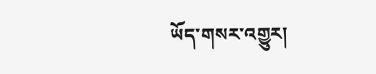ཡོད་གསར་འགྱུར།